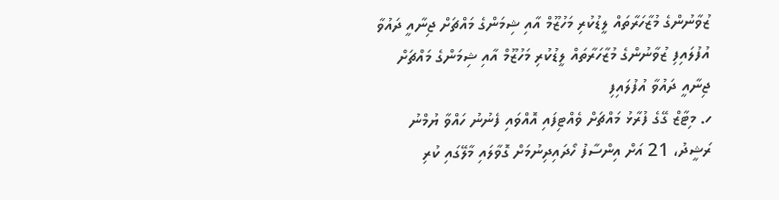ޒުވާނުންގެ މުޒާހަރާތައް ލީޑުކުރި މަހުޒޫމް އާއި ޝިމަންގެ މައްޗަށް ޖިނާއީ ދައުވާ އުފުލައިފި ޒުވާނުންގެ މުޒާހަރާތައް ލީޑުކުރި މަހުޒޫމް އާއި ޝިމަންގެ މައްޗަށް ޖިނާއީ ދައުވާ އުފުލައިފި
ހ. މިޓާޒް ގޭގެ ފުރާޅު މައްޗަށް ވެއްޓިފައި އޮއްވައި ފެނުނު ހައްވާ ޔުމްނު ރަޝީދު، 21 އަށް އިންސާފު ހޯދައިދިނުމަށް ގޮވާލައި މާލޭގައި ކުރި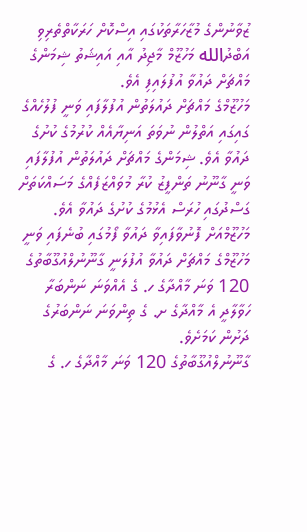ޒުވާނުންގެ މުޒާހަރާތަކުގައި އިސްކޮށް ހަރަކާތްތެރިވި އަބްދުالله މަހުޒޫމް މާޖިދު އާއި އައިޝަތު ޝިމަންގެ މައްޗަށް ދައުވާ އުފުލައިފި އެވެ.
މަހުޒޫމްގެ މައްޗަށް ދައުލަތުން އުފުލާފައި ވަނީ ފުލުހެއްގެ ގައިގައި އަތްލުން ނުވަތަ އަނިޔާއެއް ކުރުމުގެ ކުށުގެ ދައުވާ އެވެ. ޝިމަންގެ މައްޗަށް ދައުލަތުން އުފުލާފައި ވަނީ ގާނޫނު ތަންފީޒު ކުރާ މުވައްޒަފެއްގެ މަސައްކަތަށް ގަސްދުގައި ހުރަސް އެޅުމުގެ ކުށުގެ ދައުވާ އެވެ.
މަހުޒޫމްއަށް ފޮނުވާފައިވާ ދައުވާ ފޯމުގައި ބުނެފައި ވަނީ މަހުޒޫމްގެ މައްޗަށް ދައުވާ އުފުލަނީ ގާނޫނުލްއުގޫބާތުގެ 120 ވަނަ މާއްދާގެ ހ. ގެ އެއްވަނަ ނަންބަރާ ހަވާލާދީ އެ މާއްދާގެ ށ. ގެ ތިންވަނަ ނަންބަރުގެ ދަށުން ކަމަށެވެ.
ގާނޫނުލްއުގޫބާތުގެ 120 ވަނަ މާއްދާގެ ހ. ގެ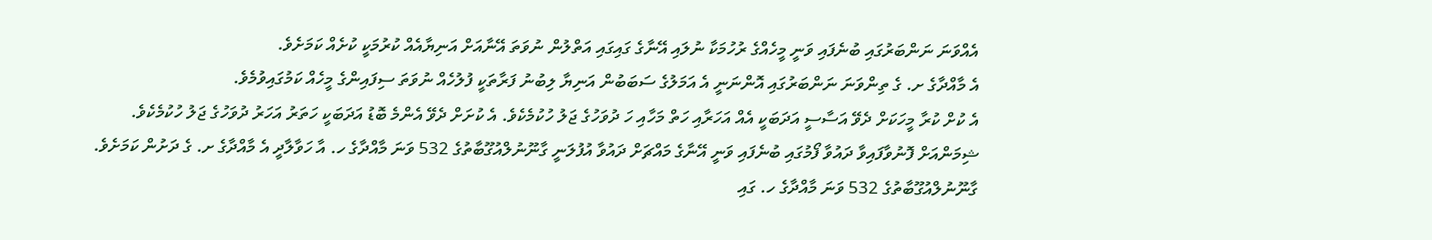އެއްވަނަ ނަންބަރުގައި ބުނެފައި ވަނީ މީހެއްގެ ރުހުމަކާ ނުލައި އޭނާގެ ގައިގައި އަތްލުން ނުވަތަ އޭނާއަށް އަނިޔާއެއް ކުރުމަކީ ކުށެއް ކަމަށެވެ.
އެ މާއްދާގެ ށ. ގެ ތިންވަނަ ނަންބަރުގައި އޮންނަނީ އެ އަމަލުގެ ސަބަބުން އަނިޔާ ލިބުނު ފަރާތަކީ ފުލުހެއް ނުވަތަ ސިފައިންގެ މީހެއް ކަމުގައިވުމެވެ.
އެ ކުށް ކުރާ މީހަކަށް ދެވޭ އަސާސީ އަދަބަކީ އެއް އަހަރާއި ހަތް މަހާއި ހަ ދުވަހުގެ ޖަލު ހުކުމެކެވެ. އެ ކުށަށް ދެވޭ އެންމެ ބޮޑު އަދަބަކީ ހަތަރު އަހަރު ދުވަހުގެ ޖަލު ހުކުމެކެވެ.
ޝިމަންއަށް ފޮނުވާފައިވާ ދައުވާ ފޯމުގައި ބުނެފައި ވަނީ އޭނާގެ މައްޗަށް ދައުވާ އުފުލަނީ ގާނޫނުލްއުގޫބާތުގެ 532 ވަނަ މާއްދާގެ ހ. އާ ހަވާލާދީ އެ މާއްދާގެ ށ. ގެ ދަށުން ކަމަށެވެ.
ގާނޫނުލްއުގޫބާތުގެ 532 ވަނަ މާއްދާގެ ހ. ގައި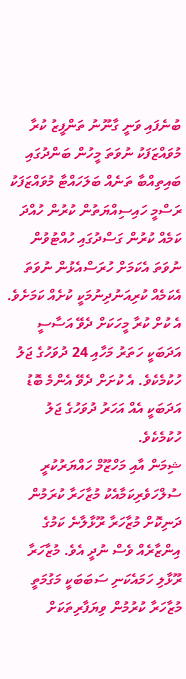ބުނެފައި ވަނީ ގާނޫނު ތަންފީޒު ކުރާ މުވައްޒަފަކު ނުވަތަ މީހުން ބަންދުގައި ބައިތިއްބާ ތަނެއް ބަލަހައްޓާ މުވައްޒަފަކު ރަސްމީ ހައިސިއްޔަތުން ކުރުން ހުއްދަ ކަމެއް ކުރުން ގަސްދުގައި ހުއްޓުވުން ނުވަތަ އެކަމަށް ހުރަސްއެޅުން ނުވަތަ އެކަމެއް ކުރިއަނުދިނުމަކީ ކުށެއް ކަމަށެވެ.
އެ ކުށް ކުރާ މީހަކަށް ދެވޭ އަސާސީ އަދަބަކީ ހަތަރު މަހާއި 24 ދުވަހުގެ ޖަލު ހުކުމެކެވެ. އެ ކުށަށް ދެވޭ އެންމެ ބޮޑު އަދަބަކީ އެއް އަހަރު ދުވަހުގެ ޖަލު ހުކުމެކެވެ.
ޝިމަން އާއި މަހްޒޫމް ހައްޔަރުކުރީ ސުލްހަވެރިކަމާއެކު މުޒާހަރާ ކުރަމުން ދަނިކޮށް މުޒާހަރާ ރޫޅާލާނެ ކަމުގެ އިންޒާރެއް ވެސް ނުދީ އެވެ. މުޒާހަރާ ރޫޅާލި ހަމައެކަނި ސަބަބަކީ މަގުމަތީ މުޒާހަރާ ކުރުމުން ވިޔަފާރިތަކަށް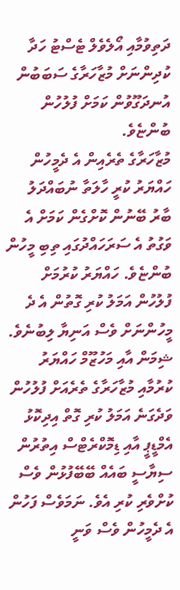ދަތިވުމާއި އޯލެވެލް ޓެސްޓު ހަދާ ކުދިންނަށް މުޒާހަރާގެ ސަބަބުން އުނދަގޫވުން ކަމަށް ފުލުހުން ބުންޏެވެ.
މުޒާހަރާގެ ތެރެއިން އެ ދެމީހުން ހައްޔަރު ކުރީ ހާލަތާ ނުބައްދަލު ބާރު ބޭނުން ކޮށްގެން ކަމަށް އެ ވަގުތު އެ ސަރަހައްދުގައި ތިބި މީހުން ބުންޏެވެ. ހައްޔަރު ކުރުމަށް ފުލުހުން އަމަލު ކުރި ގޮތުން އެ ދެ މީހުންނަށް ވެސް އަނިޔާ ލިބުނެވެ.
ޝިމަން އާއި މަހުޒޫމް ހައްޔަރު ކުރުމާއި މުޒާހަރާގެ ތެރެއަށް ފުލުހުން ވަދެގަނެ އަމަލު ކުރި ގޮތް އިދިކޮޅު އެމްޑީޕީ އާއި ޑިމޮކްރެޓްސް އިތުރުން ސިޔާސީ ބައެއް ބޭބޭފުޅުން ވެސް ކުށްވެރި ކުރި އެވެ. ނަމަވެސް ފަހުން އެ ދެމީހުން ވެސް ވަނީ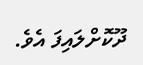ދޫކޮށްލައިފަ އެވެ.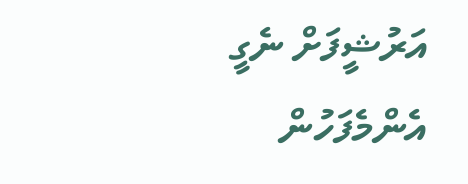އަރުޝީފަށް ނެގީ
އެންމެފަހުން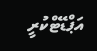އަޕްޑޭޓްކުރީ